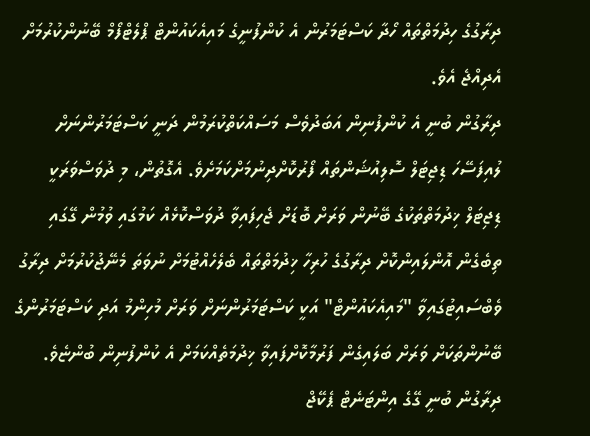ދިރާގުގެ ހިދުމަތްތައް ހޯދާ ކަސްޓަމަރުން އެ ކުންފުނީގެ މައިއެކައުންޓް ޕްލެޓްފޯމް ބޭނުންކުރުމަށް އެދިއްޖެ އެވެ.
ދިރާގުން ބުނީ އެ ކުންފުނިން އަބަދުވެސް މަސައްކަތްކުރަމުން ދަނީ ކަސްޓަމަރުންނަށް ލުއިފަސޭހަ ޑިޖިޓަލް ސޮލިއުޝަންތައް ފޯރުކޮށްދިނުމަށްކަމަށެވެ. އެގޮތުން، މި ދުވަސްވަރަކީ ޑިޖިޓަލް ޚިދުމަތްތަކުގެ ބޭނުން ވަރަށް ބޮޑަށް ޖެހިފައިވާ ދުވަސްކޮޅެއް ކަމުގައި ވުމުން ގޭގައި ތިބެގެން އޮންލައިންކޮށް ދިރާގުގެ ހުރިހާ ޚިދުމަތްތައް ބެލެހެއްޓުމަށް ނުވަތަ މެނޭޖުކުރުމަށް ދިރާގު ވެބްސައިޓުގައިވާ "މައިއެކައުންޓް" އަކީ ކަސްޓަމަރުންނަށް ވަރަށް މުހިންމު އަދި ކަސްޓަމަރުންގެ ބޭނުންތަކަށް ވަރަށް ބަލައިގެން ފަރުމާކޮށްފައިވާ ޚިދުމަތެއްކަމަށް އެ ކުންފުނިން ބުންޏެވެ.
ދިރާގުން ބުނީ ގޭގެ އިންޓަނެޓް ޕެކޭޖް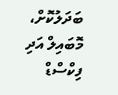ބަދަލުކޮށް، މޮބައިލް އަދި ފިކްސްޑް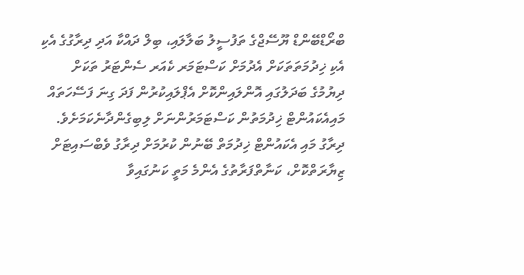ބްރޯޑްބޭންޑް ޔޫސޭޖްގެ ތަފުސީލު ބަލާލައި، ބިލް ދައްކާ އަދި ދިރާގުގެ އެކި އެކި ޚިދުމަތަތަކަށް އެދުމަށް ކަސްޓަމަރ ކެއަރ ސެންޓަރު ތަކަށް ދިޔުމުގެ ބަދަލުގައި އޮންލައިންކޮށް އެޕްލައިކުރުން ފަދަ ގިނަ ފަސޭހަތައް މައިއެކައުންޓް ޚިދުމަތުން ކަސްޓަމަރުންނަށް ލިބިގެންދާނެކަމަށެވެ.
ދިރާގު މައި އެކައުންޓް ޚިދުމަތް ބޭނުން ކުރުމަށް ދިރާގު ވެބްސައިޓަށް ޒިޔާރަތްކޮށް، ކަނާތްފަރާތުގެ އެންމެ މަތީ ކަނުގައިވާ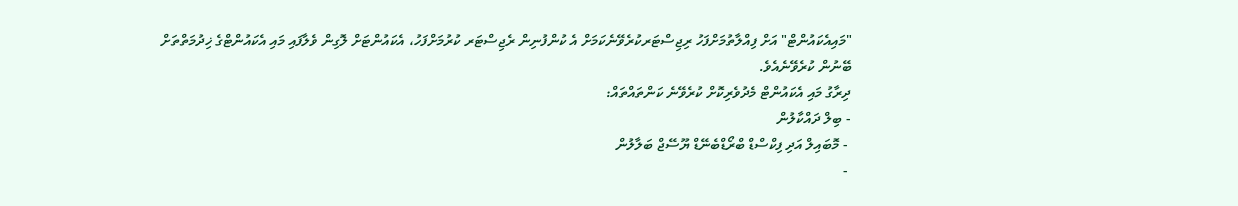"މައިއެކައުންޓް" އަށް ފިއްލާތުމަށްފަހު ރިޖިސްޓަރކުރެވޭނެކަމަށް އެ ކުންފުނިން ރެޖިސްޓަރ ކުރުމަށްފަހު، އެކައުންޓަށް ލޮގިން ވެލާފައި މައި އެކައުންޓްގެ ޚިދުމަތްތަށް ބޭނުން ކުރެވޭނެއެވެ.
ދިރާގު މައި އެކައުންޓް މެދުވެރިކޮށް ކުރެވޭނެ ކަންތައްތައް:
- ބިލް ދައްކާލުން
 - މޮބައިލް އަދި ފިކްސްޑް ބްރޯޑްބެނޭޑް ޔޫސޭޖް ބަލާލުން
 -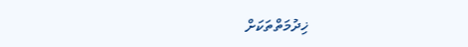ޚިދުމަތްތަކަށް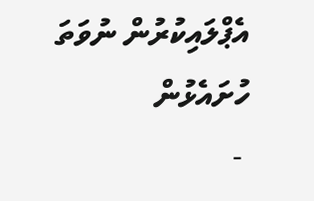އެޕްލައިކުރުން ނުވަތަ ހުށައެޅުން
 -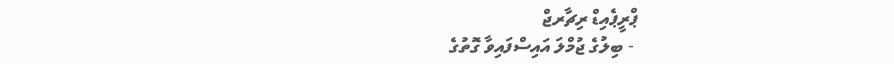ޕްރީޕެއިޑް ރިޗާރޖް
 - ބިލުގެ ޖުމްލަ އައިސްފައިވާ ގޮތުގެ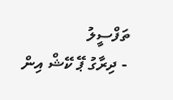ތަފްސީލު
 - ދިރާގު ޕޭ ކޭޝް އިން